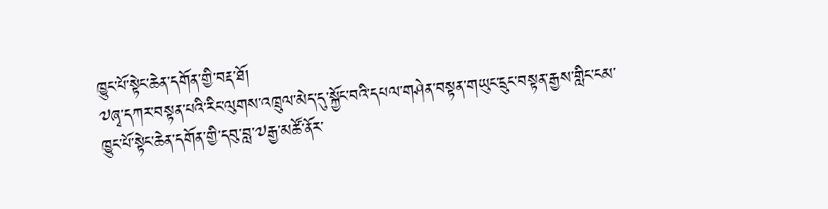ཁྱུང་པོ་སྟེང་ཆེན་དགོན་གྱི་བརྡ་ཐོ།
༧ཞྭ་དཀར་བསྟན་པའི་རིང་ལུགས་འཁྲུལ་མེད་དུ་སྐྱོང་བའི་དཔལ་གཤེན་བསྟན་གཡུང་དྲུང་བསྟན་རྒྱས་གླིང་ངམ་
ཁྱུང་པོ་སྟེང་ཆེན་དགོན་གྱི་དབུ་བླ་༧རྒྱ་མཚོ་ནོར་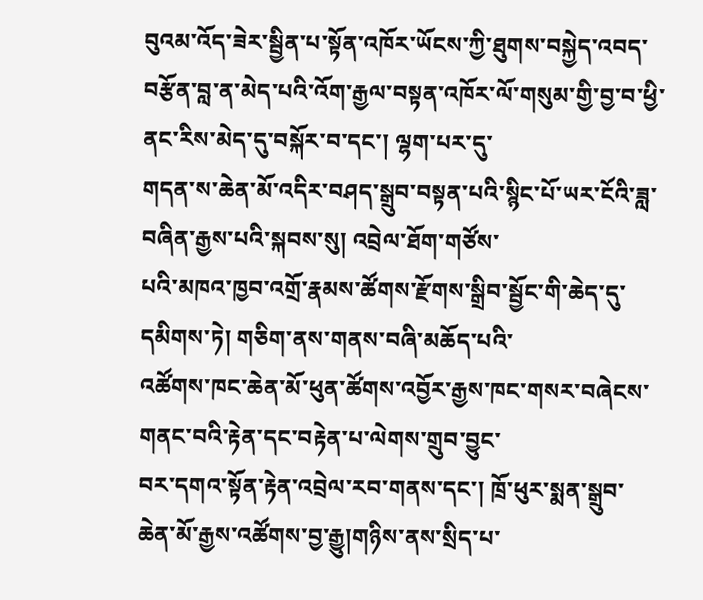བུའམ་འོད་ཟེར་སྦྱིན་པ་སྟོན་འཁོར་ཡོངས་ཀྱི་ཐུགས་བསྐྱེད་འབད་
བརྩོན་བླ་ན་མེད་པའི་འོག་རྒྱལ་བསྟན་འཁོར་ལོ་གསུམ་གྱི་བྱ་བ་ཕྱི་ནང་རིས་མེད་དུ་བསྐོར་བ་དང་། ལྷག་པར་དུ་
གདན་ས་ཆེན་མོ་འདིར་བཤད་སྒྲུབ་བསྟན་པའི་སྙིང་པོ་ཡར་ངོའི་ཟླ་བཞིན་རྒྱས་པའི་སྐབས་སུ། འབྲེལ་ཐོག་གཙོས་
པའི་མཁའ་ཁྱབ་འགྲོ་རྣམས་ཚོགས་རྫོགས་སྒྲིབ་སྦྱོང་གི་ཆེད་དུ་དམིགས་ཏེ། གཅིག་ནས་གནས་བཞི་མཆོད་པའི་
འཚོགས་ཁང་ཆེན་མོ་ཕུན་ཚོགས་འབྱོར་རྒྱས་ཁང་གསར་བཞེངས་གནང་བའི་རྟེན་དང་བརྟེན་པ་ལེགས་གྲུབ་བྱུང་
བར་དགའ་སྟོན་རྟེན་འབྲེལ་རབ་གནས་དང་། ཁྲོ་ཕུར་སྨན་སྒྲུབ་ཆེན་མོ་རྒྱས་འཚོགས་བྱ་རྒྱུ།གཉིས་ནས་སྲིད་པ་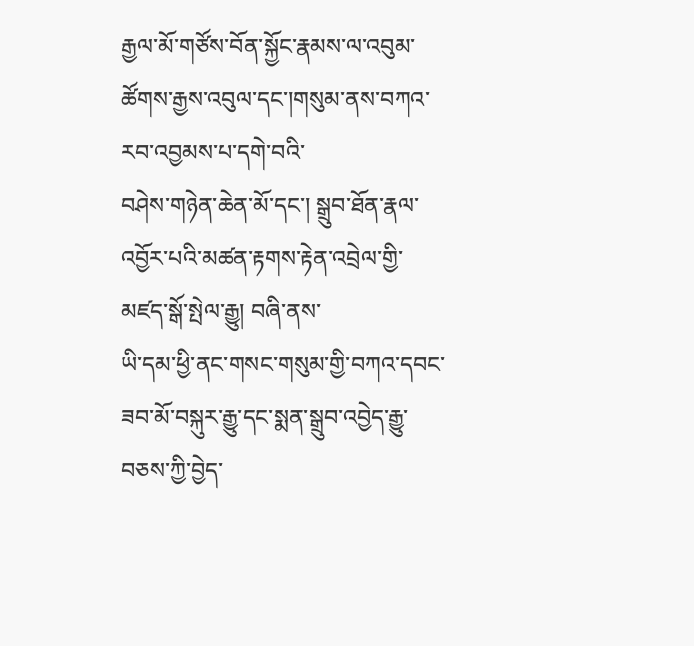རྒྱལ་མོ་གཙོས་བོན་སྐྱོང་རྣམས་ལ་འབུམ་ཚོགས་རྒྱས་འབུལ་དང་།གསུམ་ནས་བཀའ་རབ་འབྱམས་པ་དགེ་བའི་
བཤེས་གཉེན་ཆེན་མོ་དང་། སྒྲུབ་ཐོན་རྣལ་འབྱོར་པའི་མཚན་རྟགས་རྟེན་འབྲེལ་གྱི་མཛད་སྒོ་སྤེལ་རྒྱུ། བཞི་ནས་
ཡི་དམ་ཕྱི་ནང་གསང་གསུམ་གྱི་བཀའ་དབང་ཟབ་མོ་བསྐུར་རྒྱུ་དང་སྨན་སྒྲུབ་འབྱེད་རྒྱུ་བཅས་ཀྱི་བྱེད་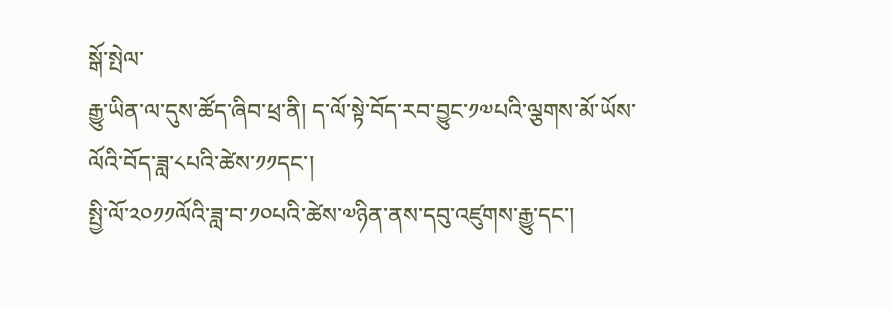སྒོ་སྤེལ་
རྒྱུ་ཡིན་ལ་དུས་ཚོད་ཞིབ་ཕྲ་ནི། ད་ལོ་སྟེ་བོད་རབ་བྱུང་༡༧པའི་ལྕགས་མོ་ཡོས་ལོའི་བོད་ཟླ་༨པའི་ཚེས་༡༡དང་།
སྤྱི་ལོ་༢༠༡༡ལོའི་ཟླ་བ་༡༠པའི་ཚེས་༧ཉིན་ནས་དབུ་འཛུགས་རྒྱུ་དང་།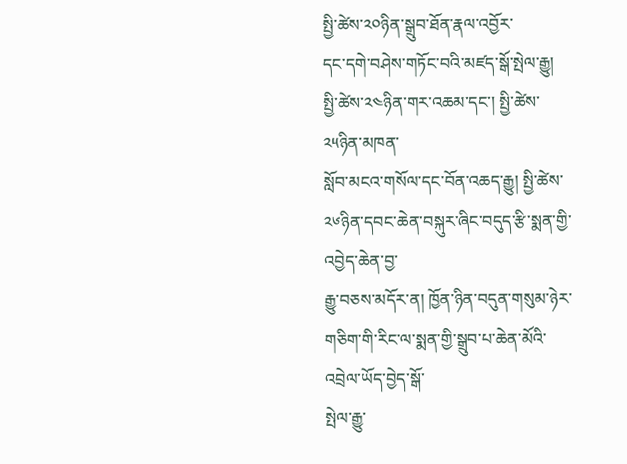སྤྱི་ཚེས་༢༠ཉིན་སྒྲུབ་ཐོན་རྣལ་འབྱོར་
དང་དགེ་བཤེས་གཏོང་བའི་མཛད་སྒོ་སྤེལ་རྒྱུ། སྤྱི་ཚེས་༢༤ཉིན་གར་འཆམ་དང་། སྤྱི་ཚེས་༢༥ཉིན་མཁན་
སློབ་མངའ་གསོལ་དང་བོན་འཆད་རྒྱུ། སྤྱི་ཚེས་༢༦ཉིན་དབང་ཆེན་བསྐུར་ཞིང་བདུད་རྩི་སྨན་གྱི་འབྱེད་ཆེན་བྱ་
རྒྱུ་བཅས་མདོར་ན། ཁྱོན་ཉིན་བདུན་གསུམ་ཉེར་གཅིག་གི་རིང་ལ་སྨན་གྱི་སྒྲུབ་པ་ཆེན་མོའི་འབྲེལ་ཡོད་བྱེད་སྒོ་
སྤེལ་རྒྱུ་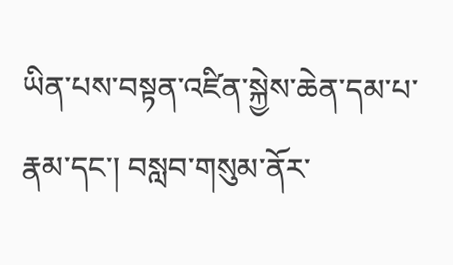ཡིན་པས་བསྟན་འཛིན་སྐྱེས་ཆེན་དམ་པ་རྣམ་དང་། བསླབ་གསུམ་ནོར་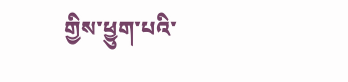གྱིས་ཕྱུག་པའི་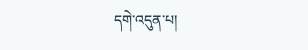དགེ་འདུན་པ།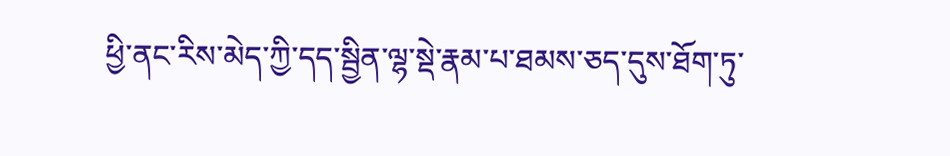ཕྱི་ནང་རིས་མེད་ཀྱི་དད་སྦྱིན་ལྷ་སྡེ་རྣམ་པ་ཐམས་ཅད་དུས་ཐོག་ཏུ་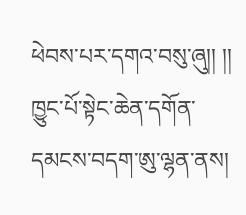ཕེབས་པར་དགའ་བསུ་ཞུ།། །།
ཁྱུང་པོ་སྟེང་ཆེན་དགོན་དམངས་བདག་ཨུ་ལྷན་ནས།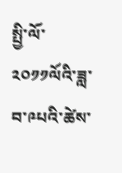སྤྱི་ལོ་༢༠༡༡ལོའི་ཟླ་བ་༩པའི་ཚེས་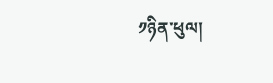༡ཉིན་ཕུལ།